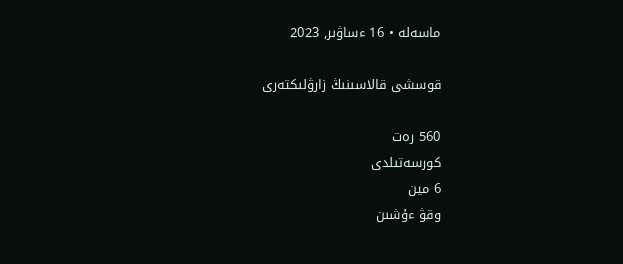ماسەلە • 16 ءساۋىر, 2023

قوسشى قالاسىنىڭ زارۋلىكتەرى

560 رەت
كورسەتىلدى
6 مين
وقۋ ءۇشىن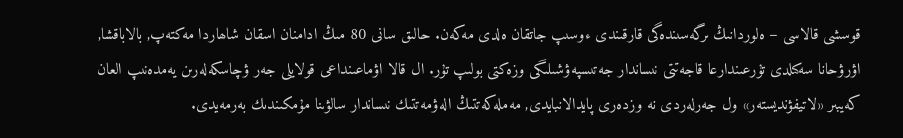قوسشى قالاسى – ەلوردانىڭ ىرگەسىندەگى قارقىندى ءوسىپ جاتقان ەلدى مەكەن. حالىق سانى 80 مىڭ ادامنان اسقان شاھاردا مەكتەپ, بالاباقشا, اۋرۋحانا سەكىلدى تۇرعىندارعا قاجەتتى نىساندار جەتىسپەۋشىلىگى وزەكتى بولىپ تۇر. ال قالا اۋماعىنداعى قولايلى جەر ۋچاسكەلەرىن يەمدەنىپ العان كەيبىر «لاتيفۋنديستەر» ول جەرلەردى نە وزدەرى پايدالانبايدى, مەملەكەتتىڭ الەۋمەتتىك نىساندار سالۋىنا مۇمكىندىك بەرمەيدى.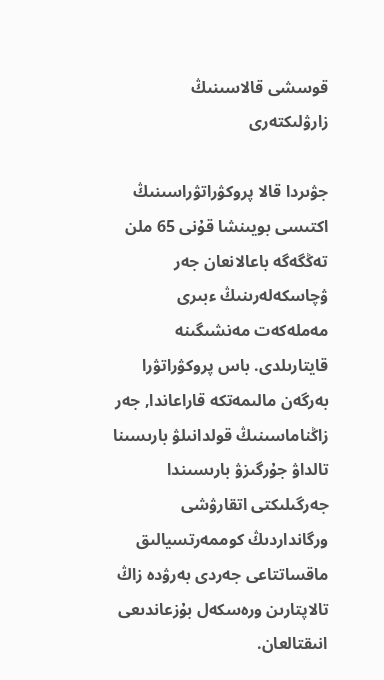قوسشى قالاسىنىڭ زارۋلىكتەرى

جۋىردا قالا پروكۋراتۋراسىنىڭ اكتىسى بويىنشا قۇنى 65 ملن تەڭگەگە باعالانعان جەر ۋچاسكەلەرىنىڭ ءبىرى مەملەكەت مەنشىگىنە قايتارىلدى. باس پروكۋراتۋرا بەرگەن مالىمەتكە قاراعاندا, جەر زاڭناماسىنىڭ قولدانىلۋ بارىسىنا تالداۋ جۇرگىزۋ بارىسىندا جەرگىلىكتى اتقارۋشى ورگانداردىڭ كوممەرتسيالىق ماقساتتاعى جەردى بەرۋدە زاڭ تالاپتارىن ورەسكەل بۇزعاندىعى انىقتالعان.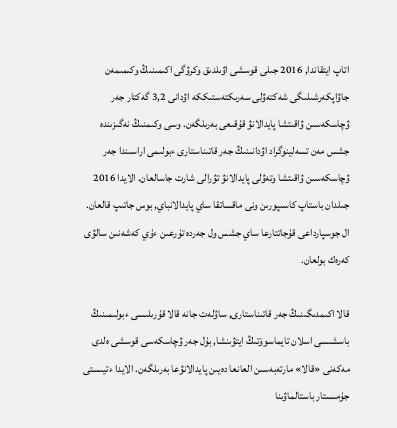اتاپ ايتقاندا, 2016 جىلى قوسشى اۋىلدىق وكرۋگى اكىمىنىڭ وكىمىمەن جاۋاپكەرشىلىگى شەكتەۋلى سەرىكتەستىككە اۋدانى 3,2 گەكتار جەر ۋچاسكەسىن ۋاقىتشا پايدالانۋ قۇقىعى بەرىلگەن. وسى وكىمنىڭ نەگىزىندە جشس مەن تسەلينوگراد اۋدانىنىڭ جەر قاتىناستارى ءبولىمى اراسىندا جەر ۋچاسكەسىن ۋاقىتشا وتەۋلى پايدالانۋ تۋرالى شارت جاسالعان. الايدا 2016 جىلدان باستاپ كاسىپورىن ونى ماقساتقا ساي پايدالانباي, بوس جاتىپ قالعان. ال جوسپارداعى قۇجاتتارعا ساي جشس ول جەردە تۇرعىن ءۇي كەشەنىن سالۋى كەرەك بولعان.

قالا اكىمدىگىنىڭ جەر قاتىناستارى, ساۋلەت جانە قالا قۇرىلىسى ءبولىمىنىڭ باسشىسى اسلان تايماسوۆتىڭ ايتۋىنشا, بۇل جەر ۋچاسكەسى قوسشى ەلدى مەكەنى «قالا» مارتەبەسىن العانعا دەيىن پايدالانۋعا بەرىلگەن. الايدا ءتيىستى جۇمىستار باستالماۋىنا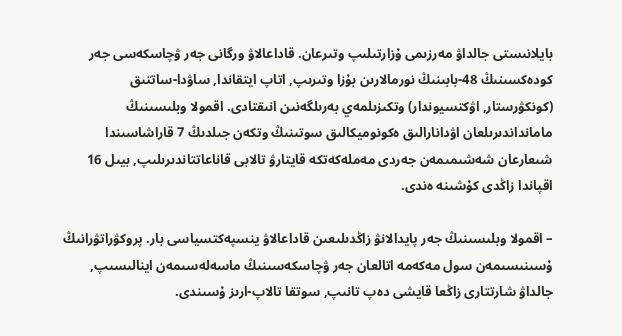بايلانىستى جالداۋ مەرزىمى ۇزارتىلىپ وتىرعان. قاداعالاۋ ورگانى جەر ۋچاسكەسى جەر كودەكسىنىڭ 48-بابىنىڭ نورمالارىن بۇزا وتىرىپ, اتاپ ايتقاندا, ساۋدا-ساتتىق (كونكۋرستار, اۋكتسيوندار) وتكىزىلمەي بەرىلگەنىن انىقتادى. اقمولا وبلىسىنىڭ مامانداندىرىلعان اۋدانارالىق ەكونوميكالىق سوتىنىڭ وتكەن جىلدىڭ 7 قاراشاسىندا شىعارعان شەشىمىمەن جەردى مەملەكەتكە قايتارۋ تالابى قاناعاتتاندىرىلىپ, بيىل 16 اقپاندا زاڭدى كۇشىنە ەندى.

– اقمولا وبلىسىنىڭ جەر پايدالانۋ زاڭدىلىعىن قاداعالاۋ ينسپەكتسياسى بار. پروكۋراتۋرانىڭ ۇسىنىسىمەن سول مەكەمە اتالعان جەر ۋچاسكەسىنىڭ ماسەلەسىمەن اينالىسىپ, جالداۋ شارتتارى زاڭعا قايشى دەپ تانىپ, سوتقا تالاپ-ارىز ۇسىندى.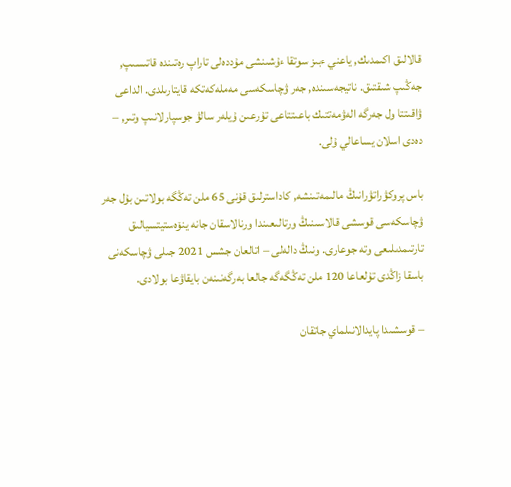قالالىق اكىمدىك, ياعني ءبىز سوتقا ءۇشىنشى مۇددەلى تاراپ رەتىندە قاتىسىپ, جەڭىپ شىقتىق. ناتيجەسىندە, جەر ۋچاسكەسى مەملەكەتكە قايتارىلدى. الداعى ۋاقىتتا ول جەرگە الەۋمەتتىك باعىتتاعى تۇرعىن ۇيلەر سالۋ جوسپارلانىپ وتىر, – دەدى اسلان يساعالي ۇلى.

باس پروكۋراتۋرانىڭ مالىمەتىنشە, كاداسترلىق قۇنى 65 ملن تەڭگە بولاتىن بۇل جەر ۋچاسكەسى قوسشى قالاسىنىڭ ورتالىعىندا ورنالاسقان جانە ينۆەستيتسيالىق تارتىمدىلىعى وتە جوعارى. ونىڭ دالەلى – اتالعان جشس 2021 جىلى ۋچاسكەنى باسقا زاڭدى تۇلعاعا 120 ملن تەڭگەگە جالعا بەرگەنىنەن بايقاۋعا بولادى.

– قوسشىدا پايدالانىلماي جاتقان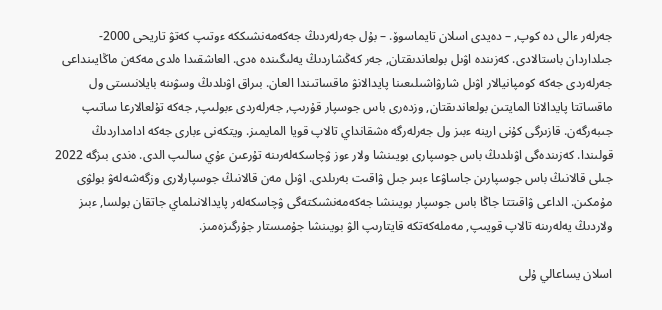جەرلەر ءالى دە كوپ, – دەيدى اسلان تايماسوۆ. – بۇل جەرلەردىڭ جەكەمەنشىككە ءوتىپ كەتۋ تاريحى 2000-جىلداردان باستالادى. كەزىندە اۋىل بولعاندىقتان, جەر كەڭشاردىڭ يەلىگىندە ەدى. العاشقىدا ەلدى مەكەن ماڭايىنداعى جەرلەردى جەكە كومپانيالار اۋىل شارۋاشىلىعىنا پايدالانۋ ماقساتىندا العان. بىراق اۋىلدىڭ وسۋىنە بايلانىستى ول ماقساتتا پايدالانا المايتىن بولعاندىقتان, وزدەرى باس جوسپار قۇرىپ, جەرلەردى ءبولىپ, جەكە تۇلعالارعا ساتىپ جىبەرگەن. قازىرگى كۇنى ارينە ءبىز ول جەرلەرگە ەشقانداي تالاپ قويا المايمىز. ويتكەنى ءبارى جەكە ادامداردىڭ قولىندا. كەزىندەگى اۋىلدىڭ باس جوسپارى بويىنشا ولار ءوز ۋچاسكەلەرىنە تۇرعىن ءۇي سالىپ الدى. ەندى بىزگە 2022 جىلى قالانىڭ باس جوسپارىن جاساۋعا ءبىر جىل ۋاقىت بەرىلدى. اۋىل مەن قالانىڭ جوسپارلارى وزگەشەلەۋ بولۋى مۇمكىن. الداعى ۋاقىتتا جاڭا باس جوسپار بويىنشا جەكەمەنشىكتەگى ۋچاسكەلەر پايدالانىلماي جاتقان بولسا, ءبىز ولاردىڭ يەلەرىنە تالاپ قويىپ, مەملەكەتكە قايتارىپ الۋ بويىنشا جۇمىستار جۇرگىزەمىز.

اسلان يساعالي ۇلى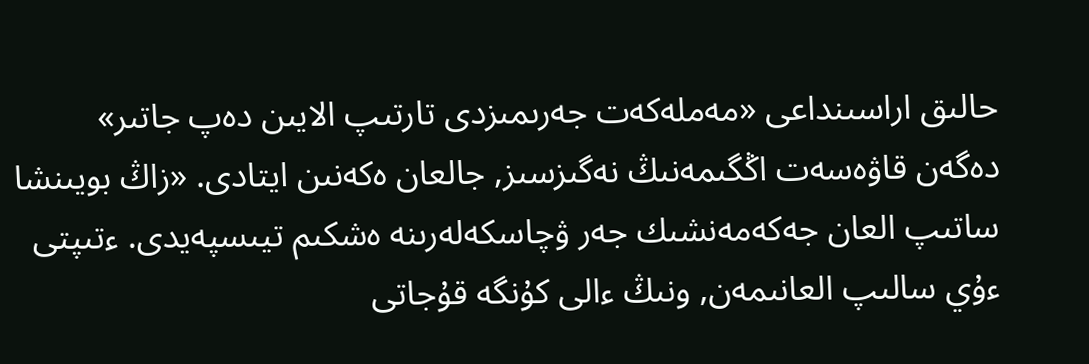حالىق اراسىنداعى «مەملەكەت جەرىمىزدى تارتىپ الايىن دەپ جاتىر» دەگەن قاۋەسەت اڭگىمەنىڭ نەگىزسىز, جالعان ەكەنىن ايتادى. «زاڭ بويىنشا ساتىپ العان جەكەمەنشىك جەر ۋچاسكەلەرىنە ەشكىم تيىسپەيدى. ءتىپتى ءۇي سالىپ العانىمەن, ونىڭ ءالى كۇنگە قۇجاتى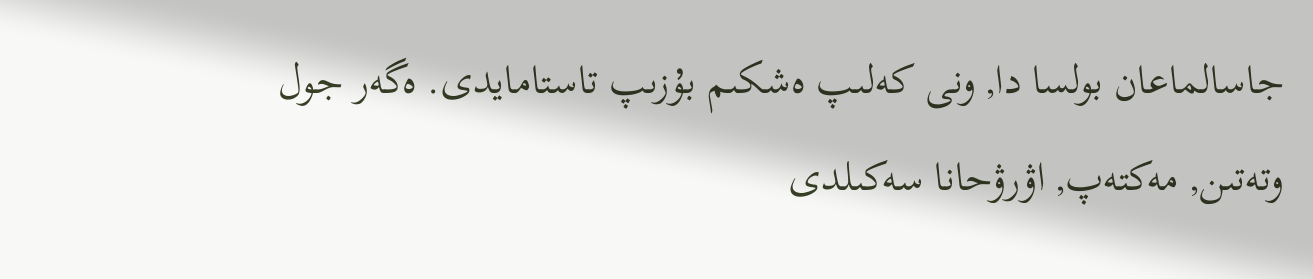جاسالماعان بولسا دا, ونى كەلىپ ەشكىم بۇزىپ تاستامايدى. ەگەر جول وتەتىن, مەكتەپ, اۋرۋحانا سەكىلدى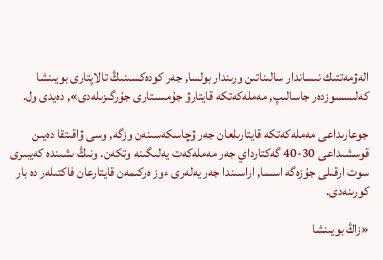الەۋمەتتىك نىساندار سالىناتىن ورىندار بولسا, جەر كودەكسىنىڭ تالاپتارى بويىنشا كەلىسسوزدەر جاسالىپ, مەملەكەتكە قايتارۋ جۇمىستارى جۇرگىزىلەدى», دەيدى ول.

جوعارىداعى مەملەكەتكە قايتارىلعان جەر ۋچاسكەسىنەن وزگە, وسى ۋاقىتقا دەيىن قوسشىداعى 30-40 گەكتارداي جەر مەملەكەت يەلىگىنە وتكەن. ونىڭ ىشىندە كەيبىرى سوت ارقىلى جۇزەگە اسسا, اراسىندا جەر يەلەرى ءوز ەركىمەن قايتارعان فاكتىلەر دە بار كورىنەدى.

«زاڭ بويىنشا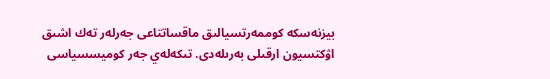بيزنەسكە كوممەرتسيالىق ماقساتتاعى جەرلەر تەك اشىق اۋكتسيون ارقىلى بەرىلەدى. تىكەلەي جەر كوميسسياسى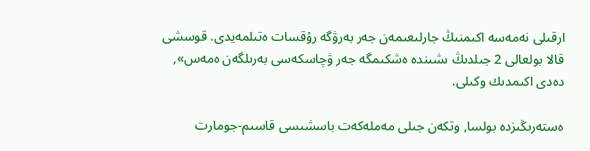ارقىلى نەمەسە اكىمنىڭ جارلىعىمەن جەر بەرۋگە رۇقسات ەتىلمەيدى. قوسشى قالا بولعالى 2 جىلدىڭ ىشىندە ەشكىمگە جەر ۋچاسكەسى بەرىلگەن ەمەس», دەدى اكىمدىك وكىلى.

ەستەرىڭىزدە بولسا, وتكەن جىلى مەملەكەت باسشىسى قاسىم-جومارت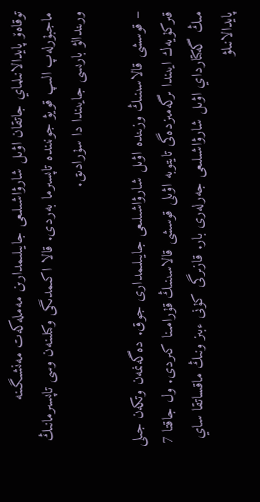توقاەۆ پايدالانىلماي جاتقان اۋىل شارۋاشىلىعى جايىلىمدارىن مەملەكەت مەنشىگىنە ماجبۇرلەپ الىپ قويۋ جونىندە تاپسىرما بەردى. قالا اكىمدىگى وكىلىنەن وسى تاپسىرمانىڭ ورىندالۋ بارىسى جايىندا دا سۇرادىق.

– قوسشى قالاسىنىڭ وزىندە اۋىل شارۋاشىلىعى جايىلىمدارى جوق. دەگەنمەن وتكەن جىلى قىركۇيەك ايىندا ىرگەمىزدەگى تايتوبە اۋىلى قوسشى قالاسىنىڭ قۇرامىنا كىردى. ول جاقتا 7 مىڭ گەكتارداي اۋىل شارۋاشىلىعى جەرلەرى بار. قازىرگى كۇنى ءبىز ونىڭ ماقساتقا ساي پايدالانىلۋ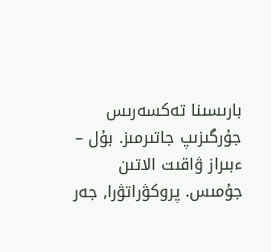بارىسىنا تەكسەرىس جۇرگىزىپ جاتىرمىز. بۇل – ءبىراز ۋاقىت الاتىن جۇمىس. پروكۋراتۋرا, جەر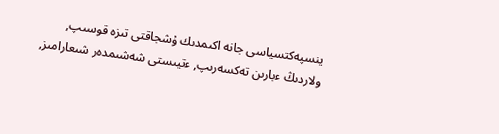ينسپەكتسياسى جانە اكىمدىك ۇشجاقتى تىزە قوسىپ, ولاردىڭ ءبارىن تەكسەرىپ, ءتيىستى شەشىمدەر شىعارامىز,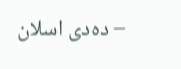– دەدى اسلان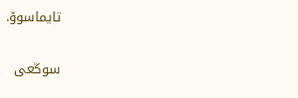تايماسوۆ.

سوڭعى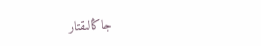جاڭالىقتار